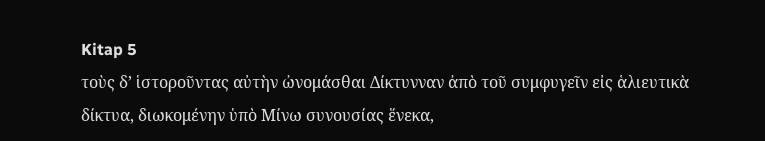Kitap 5
τοὺς δʼ ἱστοροῦντας αὐτὴν ὠνομάσθαι Δίκτυνναν ἀπὸ τοῦ συμφυγεῖν εἰς ἁλιευτικὰ δίκτυα, διωκομένην ὑπὸ Μίνω συνουσίας ἕνεκα,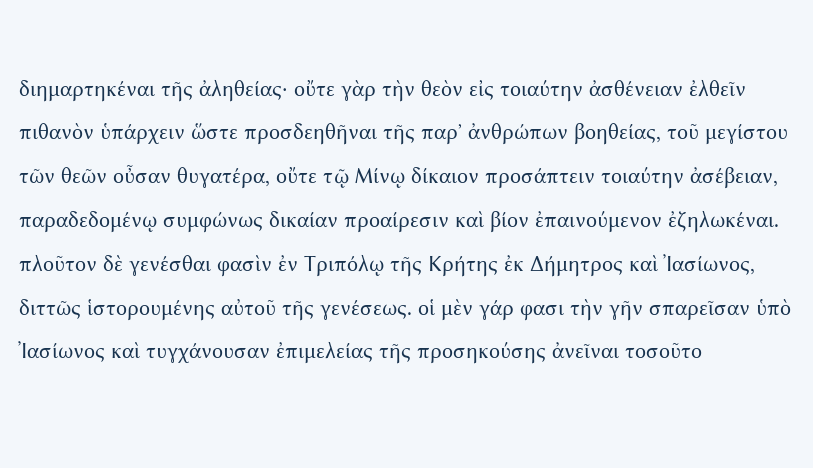διημαρτηκέναι τῆς ἀληθείας· οὔτε γὰρ τὴν θεὸν εἰς τοιαύτην ἀσθένειαν ἐλθεῖν πιθανὸν ὑπάρχειν ὥστε προσδεηθῆναι τῆς παρʼ ἀνθρώπων βοηθείας, τοῦ μεγίστου τῶν θεῶν οὖσαν θυγατέρα, οὔτε τῷ Μίνῳ δίκαιον προσάπτειν τοιαύτην ἀσέβειαν, παραδεδομένῳ συμφώνως δικαίαν προαίρεσιν καὶ βίον ἐπαινούμενον ἐζηλωκέναι.
πλοῦτον δὲ γενέσθαι φασὶν ἐν Τριπόλῳ τῆς Κρήτης ἐκ Δήμητρος καὶ Ἰασίωνος, διττῶς ἱστορουμένης αὐτοῦ τῆς γενέσεως. οἱ μὲν γάρ φασι τὴν γῆν σπαρεῖσαν ὑπὸ Ἰασίωνος καὶ τυγχάνουσαν ἐπιμελείας τῆς προσηκούσης ἀνεῖναι τοσοῦτο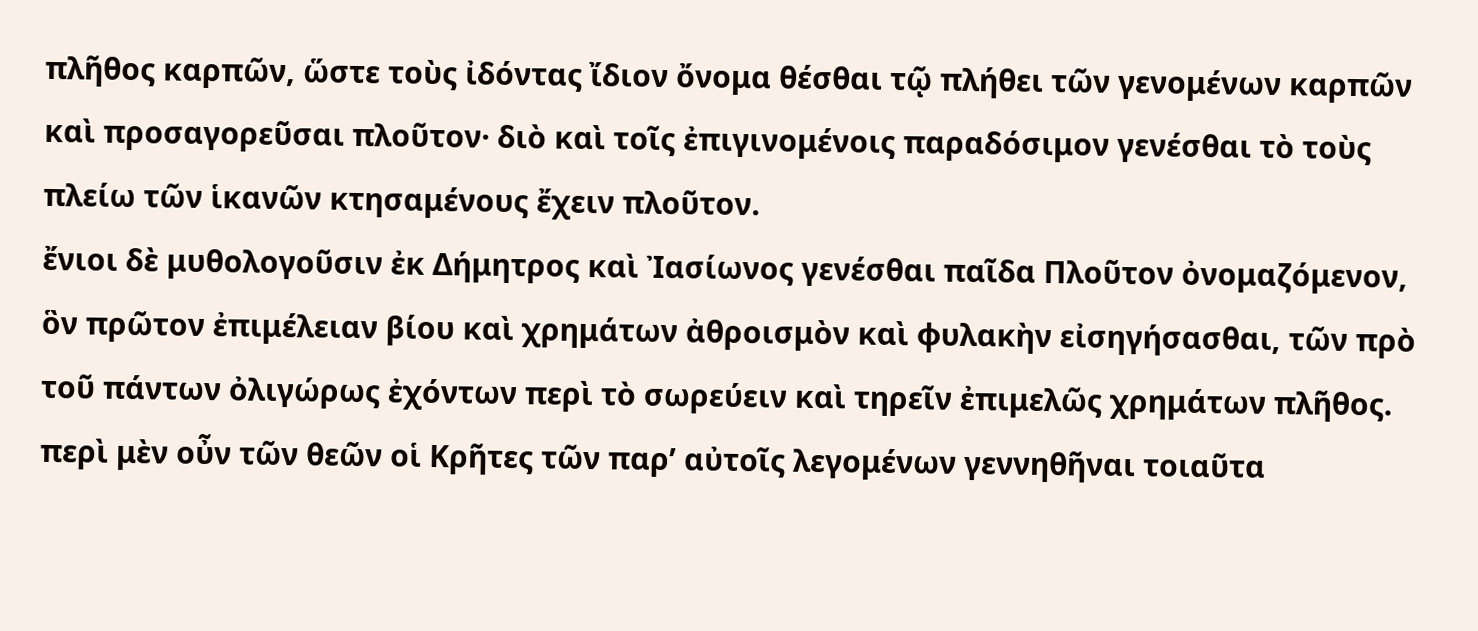πλῆθος καρπῶν, ὥστε τοὺς ἰδόντας ἴδιον ὄνομα θέσθαι τῷ πλήθει τῶν γενομένων καρπῶν καὶ προσαγορεῦσαι πλοῦτον· διὸ καὶ τοῖς ἐπιγινομένοις παραδόσιμον γενέσθαι τὸ τοὺς πλείω τῶν ἱκανῶν κτησαμένους ἔχειν πλοῦτον.
ἔνιοι δὲ μυθολογοῦσιν ἐκ Δήμητρος καὶ Ἰασίωνος γενέσθαι παῖδα Πλοῦτον ὀνομαζόμενον, ὃν πρῶτον ἐπιμέλειαν βίου καὶ χρημάτων ἀθροισμὸν καὶ φυλακὴν εἰσηγήσασθαι, τῶν πρὸ τοῦ πάντων ὀλιγώρως ἐχόντων περὶ τὸ σωρεύειν καὶ τηρεῖν ἐπιμελῶς χρημάτων πλῆθος.
περὶ μὲν οὖν τῶν θεῶν οἱ Κρῆτες τῶν παρʼ αὐτοῖς λεγομένων γεννηθῆναι τοιαῦτα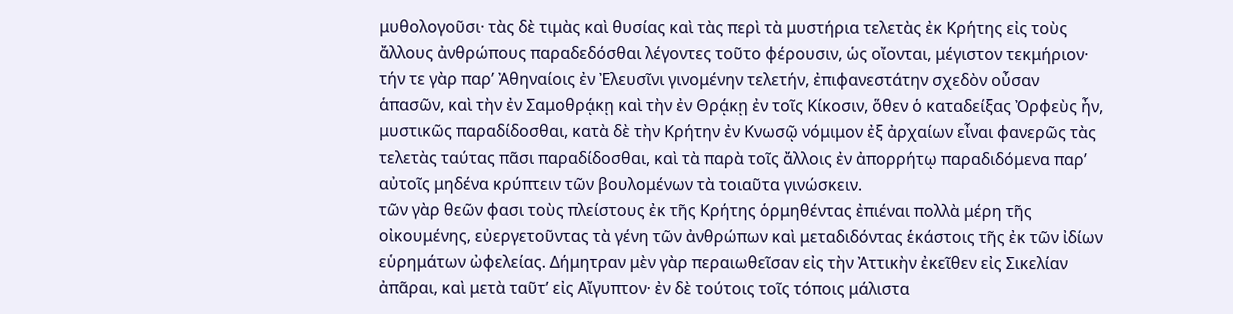μυθολογοῦσι· τὰς δὲ τιμὰς καὶ θυσίας καὶ τὰς περὶ τὰ μυστήρια τελετὰς ἐκ Κρήτης εἰς τοὺς ἄλλους ἀνθρώπους παραδεδόσθαι λέγοντες τοῦτο φέρουσιν, ὡς οἴονται, μέγιστον τεκμήριον· τήν τε γὰρ παρʼ Ἀθηναίοις ἐν Ἐλευσῖνι γινομένην τελετήν, ἐπιφανεστάτην σχεδὸν οὖσαν ἁπασῶν, καὶ τὴν ἐν Σαμοθρᾴκῃ καὶ τὴν ἐν Θρᾴκῃ ἐν τοῖς Κίκοσιν, ὅθεν ὁ καταδείξας Ὀρφεὺς ἦν, μυστικῶς παραδίδοσθαι, κατὰ δὲ τὴν Κρήτην ἐν Κνωσῷ νόμιμον ἐξ ἀρχαίων εἶναι φανερῶς τὰς τελετὰς ταύτας πᾶσι παραδίδοσθαι, καὶ τὰ παρὰ τοῖς ἄλλοις ἐν ἀπορρήτῳ παραδιδόμενα παρʼ αὐτοῖς μηδένα κρύπτειν τῶν βουλομένων τὰ τοιαῦτα γινώσκειν.
τῶν γὰρ θεῶν φασι τοὺς πλείστους ἐκ τῆς Κρήτης ὁρμηθέντας ἐπιέναι πολλὰ μέρη τῆς οἰκουμένης, εὐεργετοῦντας τὰ γένη τῶν ἀνθρώπων καὶ μεταδιδόντας ἑκάστοις τῆς ἐκ τῶν ἰδίων εὑρημάτων ὠφελείας. Δήμητραν μὲν γὰρ περαιωθεῖσαν εἰς τὴν Ἀττικὴν ἐκεῖθεν εἰς Σικελίαν ἀπᾶραι, καὶ μετὰ ταῦτʼ εἰς Αἴγυπτον· ἐν δὲ τούτοις τοῖς τόποις μάλιστα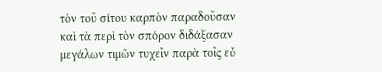τὸν τοῦ σίτου καρπὸν παραδοῦσαν καὶ τὰ περὶ τὸν σπόρον διδάξασαν μεγάλων τιμῶν τυχεῖν παρὰ τοῖς εὖ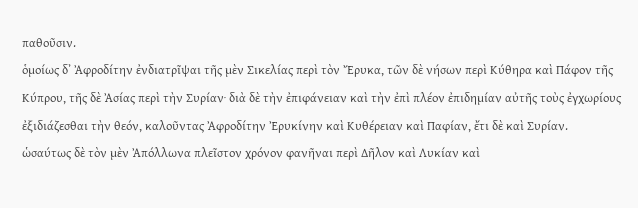παθοῦσιν.
ὁμοίως δʼ Ἀφροδίτην ἐνδιατρῖψαι τῆς μὲν Σικελίας περὶ τὸν Ἔρυκα, τῶν δὲ νήσων περὶ Κύθηρα καὶ Πάφον τῆς Κύπρου, τῆς δὲ Ἀσίας περὶ τὴν Συρίαν· διὰ δὲ τὴν ἐπιφάνειαν καὶ τὴν ἐπὶ πλέον ἐπιδημίαν αὐτῆς τοὺς ἐγχωρίους ἐξιδιάζεσθαι τὴν θεόν, καλοῦντας Ἀφροδίτην Ἐρυκίνην καὶ Κυθέρειαν καὶ Παφίαν, ἔτι δὲ καὶ Συρίαν.
ὡσαύτως δὲ τὸν μὲν Ἀπόλλωνα πλεῖστον χρόνον φανῆναι περὶ Δῆλον καὶ Λυκίαν καὶ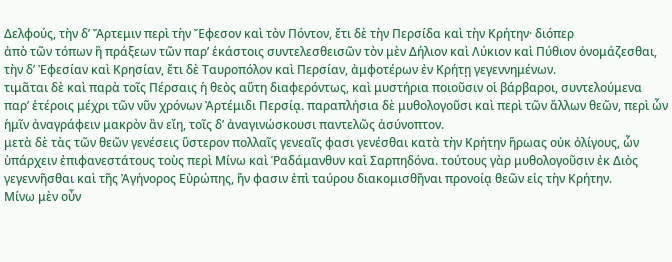Δελφούς, τὴν δʼ Ἄρτεμιν περὶ τὴν Ἔφεσον καὶ τὸν Πόντον, ἔτι δὲ τὴν Περσίδα καὶ τὴν Κρήτην· διόπερ
ἀπὸ τῶν τόπων ἢ πράξεων τῶν παρʼ ἑκάστοις συντελεσθεισῶν τὸν μὲν Δήλιον καὶ Λύκιον καὶ Πύθιον ὀνομάζεσθαι, τὴν δʼ Ἐφεσίαν καὶ Κρησίαν, ἔτι δὲ Ταυροπόλον καὶ Περσίαν, ἀμφοτέρων ἐν Κρήτῃ γεγεννημένων.
τιμᾶται δὲ καὶ παρὰ τοῖς Πέρσαις ἡ θεὸς αὕτη διαφερόντως, καὶ μυστήρια ποιοῦσιν οἱ βάρβαροι, συντελούμενα παρʼ ἑτέροις μέχρι τῶν νῦν χρόνων Ἀρτέμιδι Περσίᾳ. παραπλήσια δὲ μυθολογοῦσι καὶ περὶ τῶν ἄλλων θεῶν, περὶ ὧν ἡμῖν ἀναγράφειν μακρὸν ἂν εἴη, τοῖς δʼ ἀναγινώσκουσι παντελῶς ἀσύνοπτον.
μετὰ δὲ τὰς τῶν θεῶν γενέσεις ὕστερον πολλαῖς γενεαῖς φασι γενέσθαι κατὰ τὴν Κρήτην ἥρωας οὐκ ὀλίγους, ὧν ὑπάρχειν ἐπιφανεστάτους τοὺς περὶ Μίνω καὶ Ῥαδάμανθυν καὶ Σαρπηδόνα. τούτους γὰρ μυθολογοῦσιν ἐκ Διὸς γεγεννῆσθαι καὶ τῆς Ἀγήνορος Εὐρώπης, ἥν φασιν ἐπὶ ταύρου διακομισθῆναι προνοίᾳ θεῶν εἰς τὴν Κρήτην.
Μίνω μὲν οὖν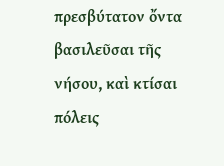πρεσβύτατον ὄντα βασιλεῦσαι τῆς νήσου, καὶ κτίσαι πόλεις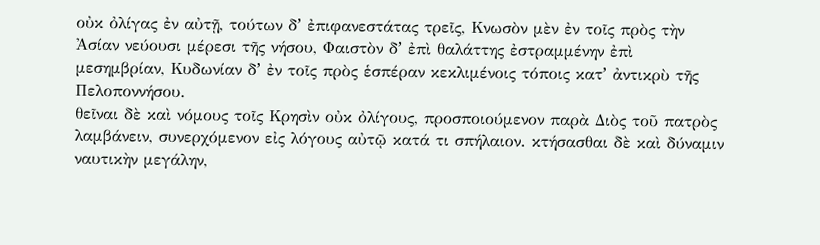οὐκ ὀλίγας ἐν αὐτῇ, τούτων δʼ ἐπιφανεστάτας τρεῖς, Κνωσὸν μὲν ἐν τοῖς πρὸς τὴν Ἀσίαν νεύουσι μέρεσι τῆς νήσου, Φαιστὸν δʼ ἐπὶ θαλάττης ἐστραμμένην ἐπὶ μεσημβρίαν, Κυδωνίαν δʼ ἐν τοῖς πρὸς ἑσπέραν κεκλιμένοις τόποις κατʼ ἀντικρὺ τῆς Πελοποννήσου.
θεῖναι δὲ καὶ νόμους τοῖς Κρησὶν οὐκ ὀλίγους, προσποιούμενον παρὰ Διὸς τοῦ πατρὸς λαμβάνειν, συνερχόμενον εἰς λόγους αὐτῷ κατά τι σπήλαιον. κτήσασθαι δὲ καὶ δύναμιν ναυτικὴν μεγάλην,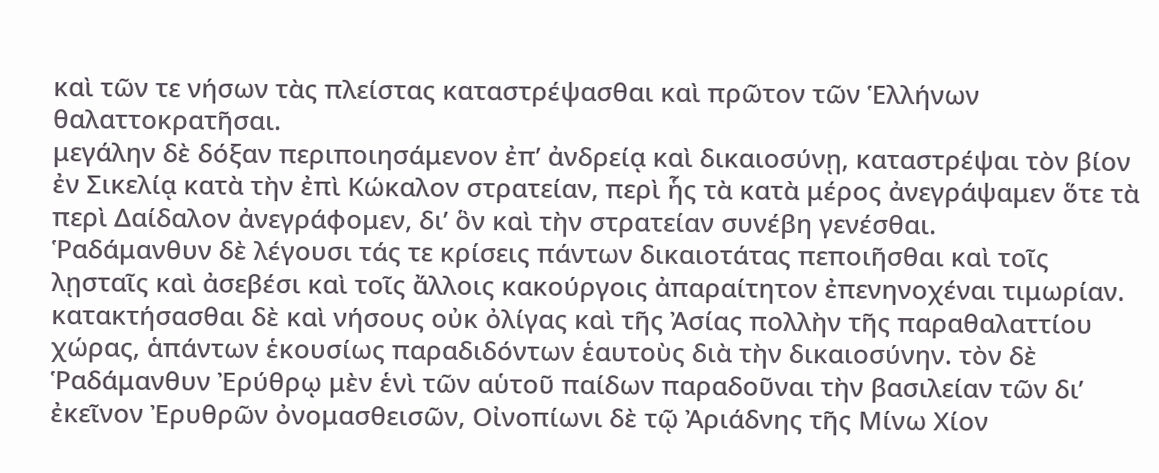καὶ τῶν τε νήσων τὰς πλείστας καταστρέψασθαι καὶ πρῶτον τῶν Ἑλλήνων θαλαττοκρατῆσαι.
μεγάλην δὲ δόξαν περιποιησάμενον ἐπʼ ἀνδρείᾳ καὶ δικαιοσύνῃ, καταστρέψαι τὸν βίον ἐν Σικελίᾳ κατὰ τὴν ἐπὶ Κώκαλον στρατείαν, περὶ ἧς τὰ κατὰ μέρος ἀνεγράψαμεν ὅτε τὰ περὶ Δαίδαλον ἀνεγράφομεν, διʼ ὃν καὶ τὴν στρατείαν συνέβη γενέσθαι.
Ῥαδάμανθυν δὲ λέγουσι τάς τε κρίσεις πάντων δικαιοτάτας πεποιῆσθαι καὶ τοῖς λῃσταῖς καὶ ἀσεβέσι καὶ τοῖς ἄλλοις κακούργοις ἀπαραίτητον ἐπενηνοχέναι τιμωρίαν. κατακτήσασθαι δὲ καὶ νήσους οὐκ ὀλίγας καὶ τῆς Ἀσίας πολλὴν τῆς παραθαλαττίου χώρας, ἁπάντων ἑκουσίως παραδιδόντων ἑαυτοὺς διὰ τὴν δικαιοσύνην. τὸν δὲ Ῥαδάμανθυν Ἐρύθρῳ μὲν ἑνὶ τῶν αὑτοῦ παίδων παραδοῦναι τὴν βασιλείαν τῶν διʼ ἐκεῖνον Ἐρυθρῶν ὀνομασθεισῶν, Οἰνοπίωνι δὲ τῷ Ἀριάδνης τῆς Μίνω Χίον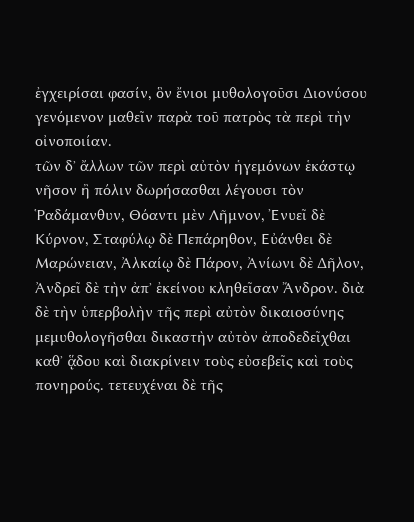ἐγχειρίσαι φασίν, ὃν ἔνιοι μυθολογοῦσι Διονύσου γενόμενον μαθεῖν παρὰ τοῦ πατρὸς τὰ περὶ τὴν οἰνοποιίαν.
τῶν δʼ ἄλλων τῶν περὶ αὐτὸν ἡγεμόνων ἑκάστῳ νῆσον ἢ πόλιν δωρήσασθαι λέγουσι τὸν Ῥαδάμανθυν, Θόαντι μὲν Λῆμνον, Ἐνυεῖ δὲ Κύρνον, Σταφύλῳ δὲ Πεπάρηθον, Εὐάνθει δὲ Μαρώνειαν, Ἀλκαίῳ δὲ Πάρον, Ἀνίωνι δὲ Δῆλον, Ἀνδρεῖ δὲ τὴν ἀπʼ ἐκείνου κληθεῖσαν Ἄνδρον. διὰ δὲ τὴν ὑπερβολὴν τῆς περὶ αὐτὸν δικαιοσύνης μεμυθολογῆσθαι δικαστὴν αὐτὸν ἀποδεδεῖχθαι καθʼ ᾅδου καὶ διακρίνειν τοὺς εὐσεβεῖς καὶ τοὺς πονηρούς. τετευχέναι δὲ τῆς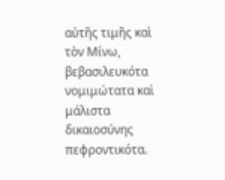αὐτῆς τιμῆς καὶ τὸν Μίνω, βεβασιλευκότα νομιμώτατα καὶ μάλιστα δικαιοσύνης πεφροντικότα.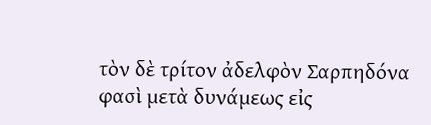τὸν δὲ τρίτον ἀδελφὸν Σαρπηδόνα φασὶ μετὰ δυνάμεως εἰς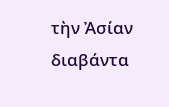τὴν Ἀσίαν διαβάντα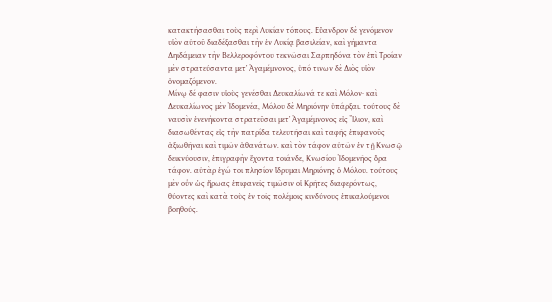κατακτήσασθαι τοὺς περὶ Λυκίαν τόπους. Εὔανδρον δὲ γενόμενον υἱὸν αὐτοῦ διαδέξασθαι τὴν ἐν Λυκίᾳ βασιλείαν, καὶ γήμαντα Δηιδάμειαν τὴν Βελλεροφόντου τεκνῶσαι Σαρπηδόνα τὸν ἐπὶ Τροίαν μὲν στρατεύσαντα μετʼ Ἀγαμέμνονος, ὑπό τινων δὲ Διὸς υἱὸν ὀνομαζόμενον.
Μίνῳ δέ φασιν υἱοὺς γενέσθαι Δευκαλίωνά τε καὶ Μόλον· καὶ Δευκαλίωνος μὲν Ἰδομενέα, Μόλου δὲ Μηριόνην ὑπάρξαι. τούτους δὲ ναυσὶν ἐνενήκοντα στρατεῦσαι μετʼ Ἀγαμέμνονος εἰς Ἴλιον, καὶ διασωθέντας εἰς τὴν πατρίδα τελευτῆσαι καὶ ταφῆς ἐπιφανοῦς ἀξιωθῆναι καὶ τιμῶν ἀθανάτων. καὶ τὸν τάφον αὐτῶν ἐν τῇ Κνωσῷ δεικνύουσιν, ἐπιγραφὴν ἔχοντα τοιάνδε, Κνωσίου Ἰδομενῆος ὅρα τάφον. αὐτὰρ ἐγώ τοι πλησίον ἵδρυμαι Μηριόνης ὁ Μόλου. τούτους μὲν οὖν ὡς ἥρωας ἐπιφανεῖς τιμῶσιν οἱ Κρῆτες διαφερόντως, θύοντες καὶ κατὰ τοὺς ἐν τοῖς πολέμοις κινδύνους ἐπικαλούμενοι βοηθούς.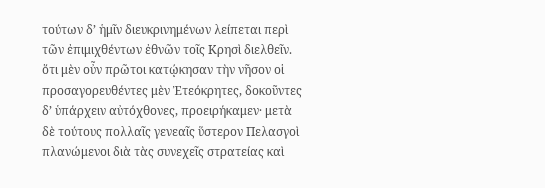τούτων δʼ ἡμῖν διευκρινημένων λείπεται περὶ τῶν ἐπιμιχθέντων ἐθνῶν τοῖς Κρησὶ διελθεῖν. ὅτι μὲν οὖν πρῶτοι κατῴκησαν τὴν νῆσον οἱ προσαγορευθέντες μὲν Ἐτεόκρητες, δοκοῦντες δʼ ὑπάρχειν αὐτόχθονες, προειρήκαμεν· μετὰ δὲ τούτους πολλαῖς γενεαῖς ὕστερον Πελασγοὶ πλανώμενοι διὰ τὰς συνεχεῖς στρατείας καὶ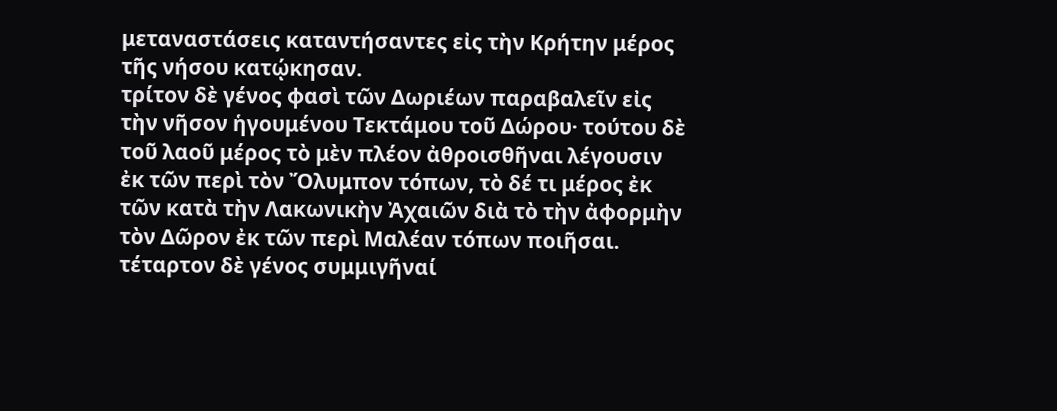μεταναστάσεις καταντήσαντες εἰς τὴν Κρήτην μέρος τῆς νήσου κατῴκησαν.
τρίτον δὲ γένος φασὶ τῶν Δωριέων παραβαλεῖν εἰς τὴν νῆσον ἡγουμένου Τεκτάμου τοῦ Δώρου· τούτου δὲ τοῦ λαοῦ μέρος τὸ μὲν πλέον ἀθροισθῆναι λέγουσιν ἐκ τῶν περὶ τὸν Ὄλυμπον τόπων, τὸ δέ τι μέρος ἐκ τῶν κατὰ τὴν Λακωνικὴν Ἀχαιῶν διὰ τὸ τὴν ἀφορμὴν τὸν Δῶρον ἐκ τῶν περὶ Μαλέαν τόπων ποιῆσαι. τέταρτον δὲ γένος συμμιγῆναί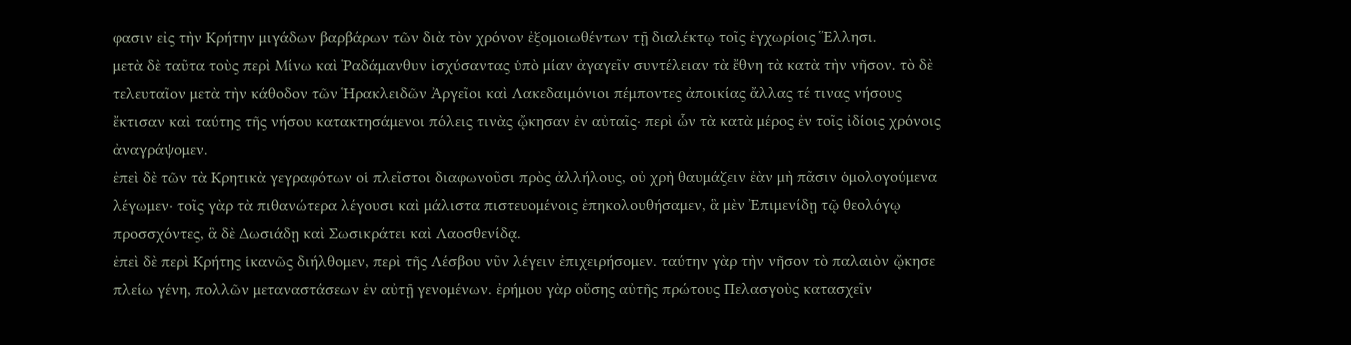φασιν εἰς τὴν Κρήτην μιγάδων βαρβάρων τῶν διὰ τὸν χρόνον ἐξομοιωθέντων τῇ διαλέκτῳ τοῖς ἐγχωρίοις Ἕλλησι.
μετὰ δὲ ταῦτα τοὺς περὶ Μίνω καὶ Ῥαδάμανθυν ἰσχύσαντας ὑπὸ μίαν ἀγαγεῖν συντέλειαν τὰ ἔθνη τὰ κατὰ τὴν νῆσον. τὸ δὲ τελευταῖον μετὰ τὴν κάθοδον τῶν Ἡρακλειδῶν Ἀργεῖοι καὶ Λακεδαιμόνιοι πέμποντες ἀποικίας ἄλλας τέ τινας νήσους ἔκτισαν καὶ ταύτης τῆς νήσου κατακτησάμενοι πόλεις τινὰς ᾤκησαν ἐν αὐταῖς· περὶ ὧν τὰ κατὰ μέρος ἐν τοῖς ἰδίοις χρόνοις ἀναγράψομεν.
ἐπεὶ δὲ τῶν τὰ Κρητικὰ γεγραφότων οἱ πλεῖστοι διαφωνοῦσι πρὸς ἀλλήλους, οὐ χρὴ θαυμάζειν ἐὰν μὴ πᾶσιν ὁμολογούμενα λέγωμεν· τοῖς γὰρ τὰ πιθανώτερα λέγουσι καὶ μάλιστα πιστευομένοις ἐπηκολουθήσαμεν, ἃ μὲν Ἐπιμενίδῃ τῷ θεολόγῳ προσσχόντες, ἃ δὲ Δωσιάδῃ καὶ Σωσικράτει καὶ Λαοσθενίδᾳ.
ἐπεὶ δὲ περὶ Κρήτης ἱκανῶς διήλθομεν, περὶ τῆς Λέσβου νῦν λέγειν ἐπιχειρήσομεν. ταύτην γὰρ τὴν νῆσον τὸ παλαιὸν ᾤκησε πλείω γένη, πολλῶν μεταναστάσεων ἐν αὐτῇ γενομένων. ἐρήμου γὰρ οὔσης αὐτῆς πρώτους Πελασγοὺς κατασχεῖν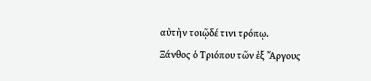αὐτὴν τοιῷδέ τινι τρόπῳ.
Ξάνθος ὁ Τριόπου τῶν ἐξ Ἄργους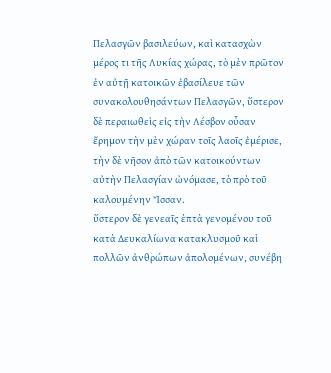Πελασγῶν βασιλεύων, καὶ κατασχὼν μέρος τι τῆς Λυκίας χώρας, τὸ μὲν πρῶτον ἐν αὐτῇ κατοικῶν ἐβασίλευε τῶν συνακολουθησάντων Πελασγῶν, ὕστερον δὲ περαιωθεὶς εἰς τὴν Λέσβον οὖσαν ἔρημον τὴν μὲν χώραν τοῖς λαοῖς ἐμέρισε, τὴν δὲ νῆσον ἀπὸ τῶν κατοικούντων αὐτὴν Πελασγίαν ὠνόμασε, τὸ πρὸ τοῦ καλουμένην Ἴσσαν.
ὕστερον δὲ γενεαῖς ἑπτὰ γενομένου τοῦ κατὰ Δευκαλίωνα κατακλυσμοῦ καὶ πολλῶν ἀνθρώπων ἀπολομένων, συνέβη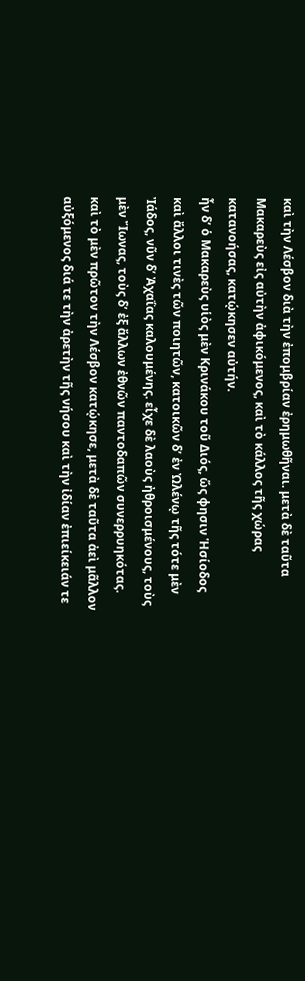καὶ τὴν Λέσβον διὰ τὴν ἐπομβρίαν ἐρημωθῆναι. μετὰ δὲ ταῦτα Μακαρεὺς εἰς αὐτὴν ἀφικόμενος, καὶ τὸ κάλλος τῆς χώρας κατανοήσας, κατῴκησεν αὐτήν.
ἦν δʼ ὁ Μακαρεὺς υἱὸς μὲν Κρινάκου τοῦ Διός, ὥς φησιν Ἡσίοδος καὶ ἄλλοι τινὲς τῶν ποιητῶν, κατοικῶν δʼ ἐν Ὠλένῳ τῆς τότε μὲν Ἰάδος, νῦν δʼ Ἀχαΐας καλουμένης. εἶχε δὲ λαοὺς ἠθροισμένους, τοὺς μὲν Ἴωνας, τοὺς δʼ ἐξ ἄλλων ἐθνῶν παντοδαπῶν συνερρυηκότας.
καὶ τὸ μὲν πρῶτον τὴν Λέσβον κατῴκησε, μετὰ δὲ ταῦτα ἀεὶ μᾶλλον αὐξόμενος διά τε τὴν ἀρετὴν τῆς νήσου καὶ τὴν ἰδίαν ἐπιείκειάν τε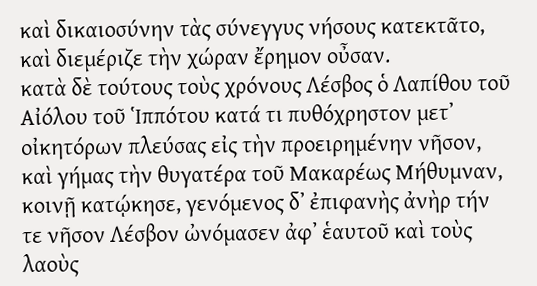καὶ δικαιοσύνην τὰς σύνεγγυς νήσους κατεκτᾶτο, καὶ διεμέριζε τὴν χώραν ἔρημον οὖσαν.
κατὰ δὲ τούτους τοὺς χρόνους Λέσβος ὁ Λαπίθου τοῦ Αἰόλου τοῦ Ἱππότου κατά τι πυθόχρηστον μετʼ οἰκητόρων πλεύσας εἰς τὴν προειρημένην νῆσον, καὶ γήμας τὴν θυγατέρα τοῦ Μακαρέως Μήθυμναν, κοινῇ κατῴκησε, γενόμενος δʼ ἐπιφανὴς ἀνὴρ τήν τε νῆσον Λέσβον ὠνόμασεν ἀφʼ ἑαυτοῦ καὶ τοὺς λαοὺς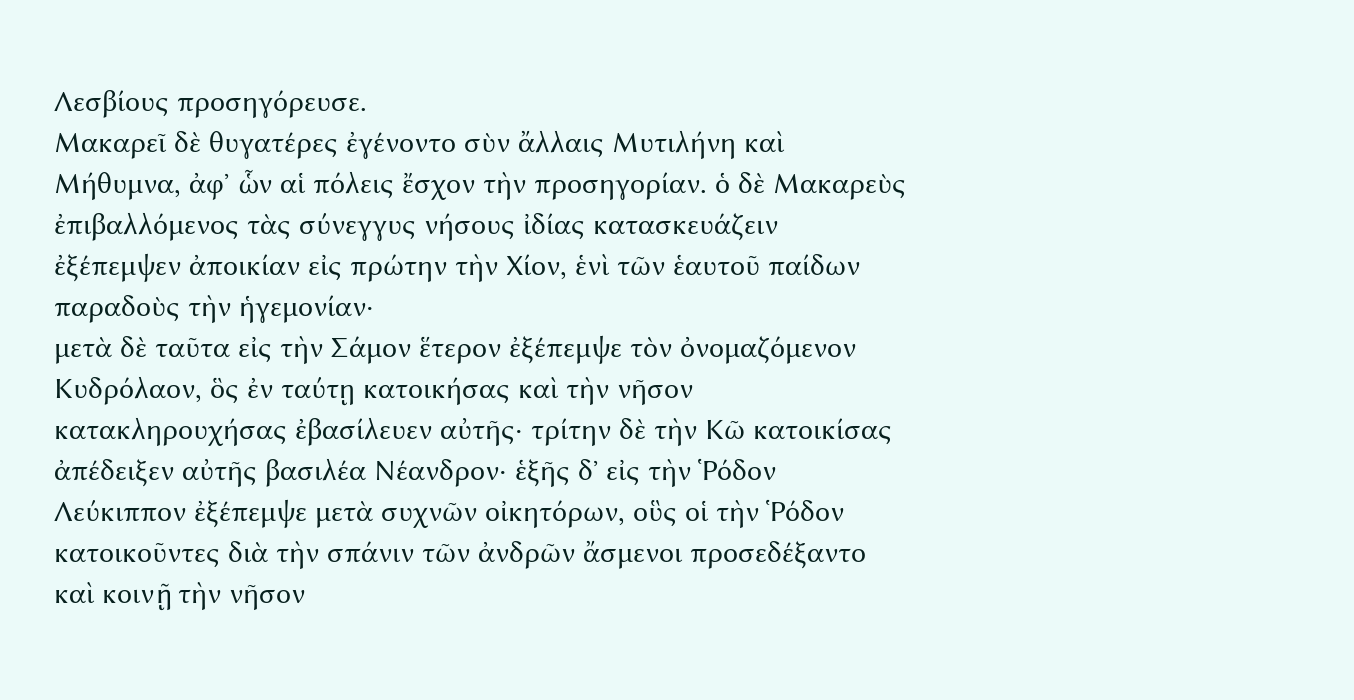Λεσβίους προσηγόρευσε.
Μακαρεῖ δὲ θυγατέρες ἐγένοντο σὺν ἄλλαις Μυτιλήνη καὶ Μήθυμνα, ἀφʼ ὧν αἱ πόλεις ἔσχον τὴν προσηγορίαν. ὁ δὲ Μακαρεὺς ἐπιβαλλόμενος τὰς σύνεγγυς νήσους ἰδίας κατασκευάζειν ἐξέπεμψεν ἀποικίαν εἰς πρώτην τὴν Χίον, ἑνὶ τῶν ἑαυτοῦ παίδων παραδοὺς τὴν ἡγεμονίαν·
μετὰ δὲ ταῦτα εἰς τὴν Σάμον ἕτερον ἐξέπεμψε τὸν ὀνομαζόμενον Κυδρόλαον, ὃς ἐν ταύτῃ κατοικήσας καὶ τὴν νῆσον κατακληρουχήσας ἐβασίλευεν αὐτῆς· τρίτην δὲ τὴν Κῶ κατοικίσας ἀπέδειξεν αὐτῆς βασιλέα Νέανδρον· ἑξῆς δʼ εἰς τὴν Ῥόδον Λεύκιππον ἐξέπεμψε μετὰ συχνῶν οἰκητόρων, οὓς οἱ τὴν Ῥόδον κατοικοῦντες διὰ τὴν σπάνιν τῶν ἀνδρῶν ἄσμενοι προσεδέξαντο καὶ κοινῇ τὴν νῆσον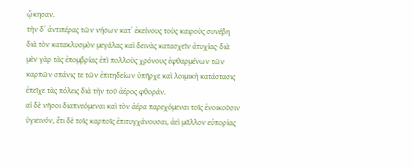ᾤκησαν.
τὴν δʼ ἀντιπέρας τῶν νήσων κατʼ ἐκείνους τοὺς καιροὺς συνέβη διὰ τὸν κατακλυσμὸν μεγάλας καὶ δεινὰς κατασχεῖν ἀτυχίας· διὰ μὲν γὰρ τὰς ἐπομβρίας ἐπὶ πολλοὺς χρόνους ἐφθαρμένων τῶν καρπῶν σπάνις τε τῶν ἐπιτηδείων ὑπῆρχε καὶ λοιμικὴ κατάστασις ἐπεῖχε τὰς πόλεις διὰ τὴν τοῦ ἀέρος φθοράν.
αἱ δὲ νῆσοι διαπνεόμεναι καὶ τὸν ἀέρα παρεχόμεναι τοῖς ἐνοικοῦσιν ὑγιεινόν, ἔτι δὲ τοῖς καρποῖς ἐπιτυγχάνουσαι, ἀεὶ μᾶλλον εὐπορίας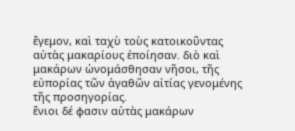ἔγεμον, καὶ ταχὺ τοὺς κατοικοῦντας αὐτὰς μακαρίους ἐποίησαν. διὸ καὶ μακάρων ὠνομάσθησαν νῆσοι, τῆς εὐπορίας τῶν ἀγαθῶν αἰτίας γενομένης τῆς προσηγορίας.
ἔνιοι δέ φασιν αὐτὰς μακάρων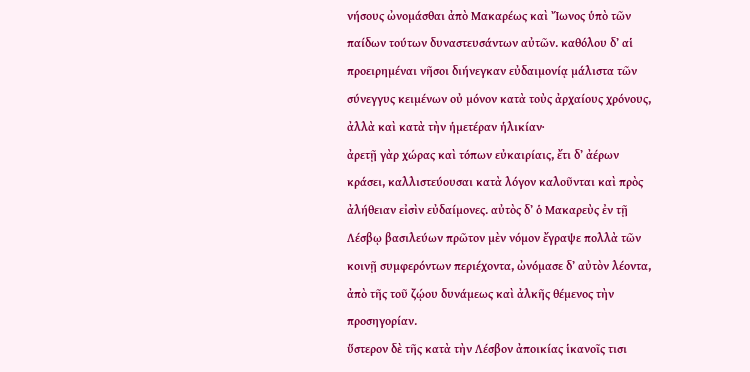νήσους ὠνομάσθαι ἀπὸ Μακαρέως καὶ Ἴωνος ὑπὸ τῶν παίδων τούτων δυναστευσάντων αὐτῶν. καθόλου δʼ αἱ προειρημέναι νῆσοι διήνεγκαν εὐδαιμονίᾳ μάλιστα τῶν σύνεγγυς κειμένων οὐ μόνον κατὰ τοὺς ἀρχαίους χρόνους, ἀλλὰ καὶ κατὰ τὴν ἡμετέραν ἡλικίαν·
ἀρετῇ γὰρ χώρας καὶ τόπων εὐκαιρίαις, ἔτι δʼ ἀέρων κράσει, καλλιστεύουσαι κατὰ λόγον καλοῦνται καὶ πρὸς ἀλήθειαν εἰσὶν εὐδαίμονες. αὐτὸς δʼ ὁ Μακαρεὺς ἐν τῇ Λέσβῳ βασιλεύων πρῶτον μὲν νόμον ἔγραψε πολλὰ τῶν κοινῇ συμφερόντων περιέχοντα, ὠνόμασε δʼ αὐτὸν λέοντα, ἀπὸ τῆς τοῦ ζῴου δυνάμεως καὶ ἀλκῆς θέμενος τὴν προσηγορίαν.
ὕστερον δὲ τῆς κατὰ τὴν Λέσβον ἀποικίας ἱκανοῖς τισι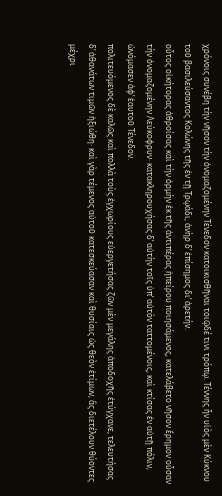χρόνοις συνέβη τὴν νῆσον τὴν ὀνομαζομένην Τένεδον κατοικισθῆναι τοιῷδέ τινι τρόπῳ. Τέννης ἦν υἱὸς μὲν Κύκνου τοῦ βασιλεύσαντος Κολώνης τῆς ἐν τῇ Τρῳάδι, ἀνὴρ δʼ ἐπίσημος διʼ ἀρετήν.
οὗτος οἰκήτορας ἀθροίσας καὶ τὴν ὁρμὴν ἐκ τῆς ἀντιπέρας ἠπείρου ποιησάμενος, κατελάβετο νῆσον ἔρημον οὖσαν τὴν ὀνομαζομένην Λεύκοφρυν· κατακληρουχήσας δʼ αὐτὴν τοῖς ὑπʼ αὐτὸν ταττομένοις, καὶ κτίσας ἐν αὐτῇ πόλιν, ὠνόμασεν ἀφʼ ἑαυτοῦ Τένεδον.
πολιτευόμενος δὲ καλῶς καὶ πολλὰ τοὺς ἐγχωρίους εὐεργετήσας ζῶν μὲν μεγάλης ἀποδοχῆς ἐτύγχανε, τελευτήσας δʼ ἀθανάτων τιμῶν ἠξιώθη· καὶ γὰρ τέμενος αὐτοῦ κατεσκεύασαν καὶ θυσίαις ὡς θεὸν ἐτίμων, ἃς διετέλουν θύοντες μέχρι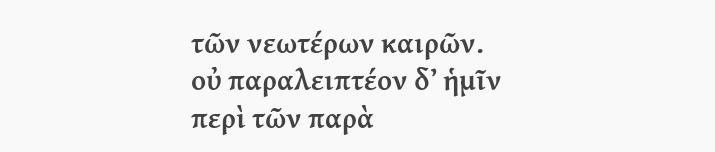τῶν νεωτέρων καιρῶν.
οὐ παραλειπτέον δʼ ἡμῖν περὶ τῶν παρὰ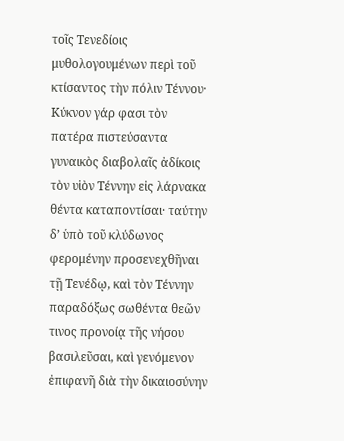τοῖς Τενεδίοις μυθολογουμένων περὶ τοῦ κτίσαντος τὴν πόλιν Τέννου· Κύκνον γάρ φασι τὸν πατέρα πιστεύσαντα γυναικὸς διαβολαῖς ἀδίκοις τὸν υἱὸν Τέννην εἰς λάρνακα θέντα καταποντίσαι· ταύτην δʼ ὑπὸ τοῦ κλύδωνος φερομένην προσενεχθῆναι τῇ Τενέδῳ, καὶ τὸν Τέννην παραδόξως σωθέντα θεῶν τινος προνοίᾳ τῆς νήσου βασιλεῦσαι, καὶ γενόμενον ἐπιφανῆ διὰ τὴν δικαιοσύνην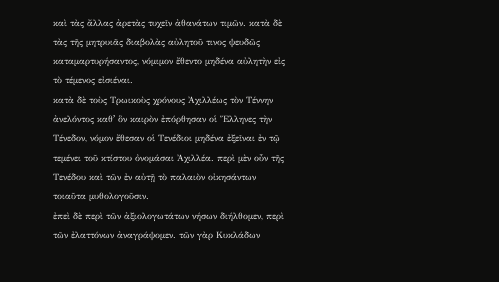καὶ τὰς ἄλλας ἀρετὰς τυχεῖν ἀθανάτων τιμῶν. κατὰ δὲ τὰς τῆς μητρυιᾶς διαβολὰς αὐλητοῦ τινος ψευδῶς καταμαρτυρήσαντος, νόμιμον ἔθεντο μηδένα αὐλητὴν εἰς τὸ τέμενος εἰσιέναι.
κατὰ δὲ τοὺς Τρωικοὺς χρόνους Ἀχιλλέως τὸν Τέννην ἀνελόντος καθʼ ὃν καιρὸν ἐπόρθησαν οἱ Ἕλληνες τὴν Τένεδον, νόμον ἔθεσαν οἱ Τενέδιοι μηδένα ἐξεῖναι ἐν τῷ τεμένει τοῦ κτίστου ὀνομάσαι Ἀχιλλέα. περὶ μὲν οὖν τῆς Τενέδου καὶ τῶν ἐν αὐτῇ τὸ παλαιὸν οἰκησάντων τοιαῦτα μυθολογοῦσιν.
ἐπεὶ δὲ περὶ τῶν ἀξιολογωτάτων νήσων διήλθομεν, περὶ τῶν ἐλαττόνων ἀναγράψομεν. τῶν γὰρ Κυκλάδων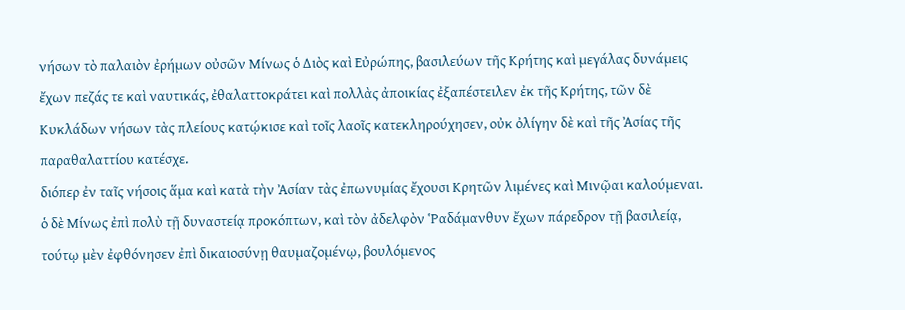νήσων τὸ παλαιὸν ἐρήμων οὐσῶν Μίνως ὁ Διὸς καὶ Εὐρώπης, βασιλεύων τῆς Κρήτης καὶ μεγάλας δυνάμεις ἔχων πεζάς τε καὶ ναυτικάς, ἐθαλαττοκράτει καὶ πολλὰς ἀποικίας ἐξαπέστειλεν ἐκ τῆς Κρήτης, τῶν δὲ Κυκλάδων νήσων τὰς πλείους κατῴκισε καὶ τοῖς λαοῖς κατεκληρούχησεν, οὐκ ὀλίγην δὲ καὶ τῆς Ἀσίας τῆς παραθαλαττίου κατέσχε.
διόπερ ἐν ταῖς νήσοις ἅμα καὶ κατὰ τὴν Ἀσίαν τὰς ἐπωνυμίας ἔχουσι Κρητῶν λιμένες καὶ Μινῷαι καλούμεναι. ὁ δὲ Μίνως ἐπὶ πολὺ τῇ δυναστείᾳ προκόπτων, καὶ τὸν ἀδελφὸν Ῥαδάμανθυν ἔχων πάρεδρον τῇ βασιλείᾳ, τούτῳ μὲν ἐφθόνησεν ἐπὶ δικαιοσύνῃ θαυμαζομένῳ, βουλόμενος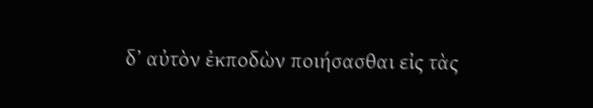δʼ αὐτὸν ἐκποδὼν ποιήσασθαι εἰς τὰς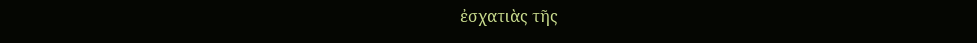ἐσχατιὰς τῆς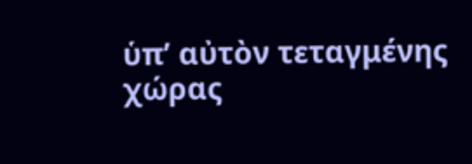ὑπʼ αὐτὸν τεταγμένης χώρας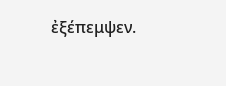ἐξέπεμψεν.